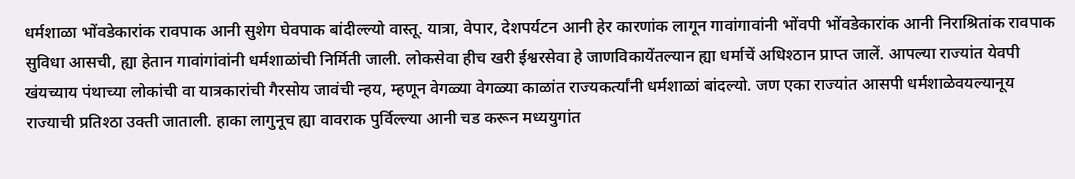धर्मशाळा भोंवडेकारांक रावपाक आनी सुशेग घेवपाक बांदील्ल्यो वास्तू. यात्रा, वेपार, देशपर्यटन आनी हेर कारणांक लागून गावांगावांनी भोंवपी भोंवडेकारांक आनी निराश्रितांक रावपाक सुविधा आसची, ह्या हेतान गावांगांवांनी धर्मशाळांची निर्मिती जाली. लोकसेवा हीच खरी ईश्वरसेवा हे जाणविकायेंतल्यान ह्या धर्माचें अधिश्ठान प्राप्त जालें. आपल्या राज्यांत येवपी खंयच्याय पंथाच्या लोकांची वा यात्रकारांची गैरसोय जावंची न्हय, म्हणून वेगळ्या वेगळ्या काळांत राज्यकर्त्यांनी धर्मशाळां बांदल्यो. जण एका राज्यांत आसपी धर्मशाळेवयल्यानूय राज्याची प्रतिश्ठा उक्ती जाताली. हाका लागुनूच ह्या वावराक पुर्विल्ल्या आनी चड करून मध्ययुगांत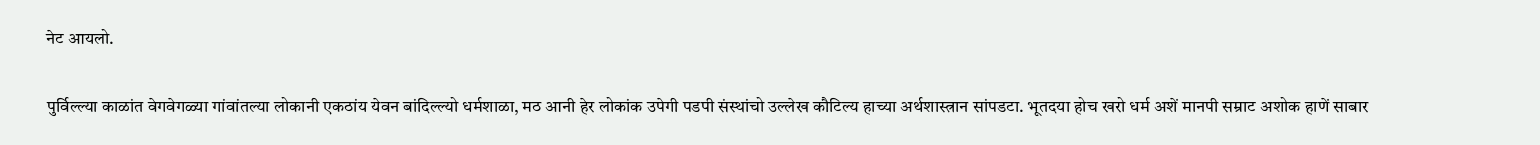नेट आयलो.

पुर्विल्ल्या काळांत वेगवेगळ्या गांवांतल्या लोकानी एकठांय येवन बांदिल्ल्यो धर्मशाळा, मठ आनी हेर लोकांक उपेगी पडपी संस्थांचो उल्लेख कौटिल्य हाच्या अर्थशास्त्रान सांपडटा. भूतदया होच खरो धर्म अशें मानपी सम्राट अशोक हाणें साबार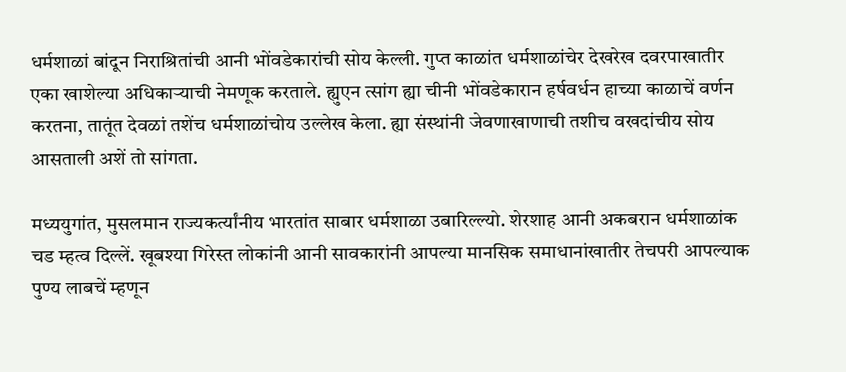धर्मशाळां बांदून निराश्रितांची आनी भोंवडेकारांची सोय केल्ली. गुप्त काळांत धर्मशाळांचेर देखरेख दवरपाखातीर एका खाशेल्या अधिकाऱ्याची नेमणूक करताले. ह्युएन त्सांग ह्या चीनी भोंवडेकारान हर्षवर्धन हाच्या काळाचें वर्णन करतना, तातूंत देवळां तशेंच धर्मशाळांचोय उल्लेख केला. ह्या संस्थांनी जेवणाखाणाची तशीच वखदांचीय सोय आसताली अशें तो सांगता.

मध्ययुगांत, मुसलमान राज्यकर्त्यांनीय भारतांत साबार धर्मशाळा उबारिल्ल्यो. शेरशाह आनी अकबरान धर्मशाळांक चड म्हत्व दिल्लें. खूबश्या गिरेस्त लोकांनी आनी सावकारांनी आपल्या मानसिक समाधानांखातीर तेचपरी आपल्याक पुण्य लाबचें म्हणून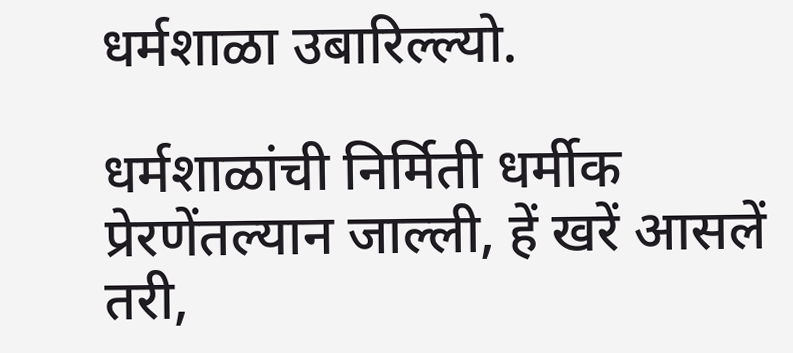धर्मशाळा उबारिल्ल्यो.

धर्मशाळांची निर्मिती धर्मीक प्रेरणेंतल्यान जाल्ली, हें खरें आसलें तरी,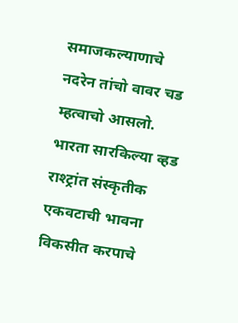समाजकल्याणाचे नदरेन तांचो वावर चड म्हत्वाचो आसलो. भारता सारकिल्या व्हड राश्ट्रांत संस्कृतीक एकवटाची भावना विकसीत करपाचे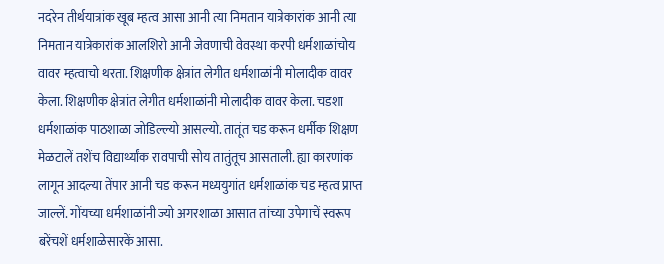नदरेन तीर्थयात्रांक खूब म्हत्व आसा आनी त्या निमतान यात्रेकारांक आनी त्या निमतान यात्रेकारांक आलशिरो आनी जेवणाची वेवस्था करपी धर्मशाळांचोय वावर म्हत्वाचो थरता. शिक्षणीक क्षेत्रांत लेगीत धर्मशाळांनी मोलादीक वावर केला. शिक्षणीक क्षेत्रांत लेगीत धर्मशाळांनी मोलादीक वावर केला. चडशा धर्मशाळांक पाठशाळा जोडिल्ल्यो आसल्यो. तातूंत चड करून धर्मीक शिक्षण मेळटालें तशेंच विद्यार्थ्यांक रावपाची सोय तातुंतूच आसताली. ह्या कारणांक लागून आदल्या तेंपार आनी चड करून मध्ययुगांत धर्मशाळांक चड म्हत्व प्राप्त जाल्लें. गोंयच्या धर्मशाळांनी ज्यो अगरशाळा आसात तांच्या उपेगाचें स्वरूप बरेंचशें धर्मशाळेसारकें आसा.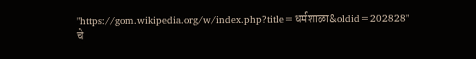"https://gom.wikipedia.org/w/index.php?title=धर्मशाळा&oldid=202828" चे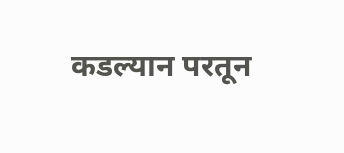कडल्यान परतून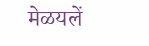मेळयलें